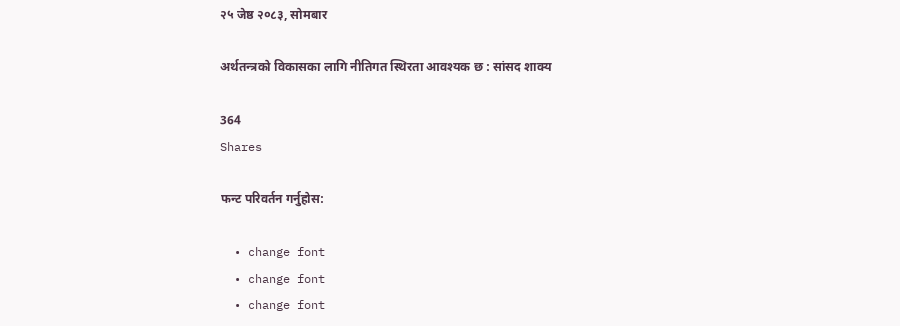२५ जेष्ठ २०८३, सोमबार

अर्थतन्त्रको विकासका लागि नीतिगत स्थिरता आवश्यक छ : सांसद शाक्य

364
Shares

फन्ट परिवर्तन गर्नुहोस:

  • change font
  • change font
  • change font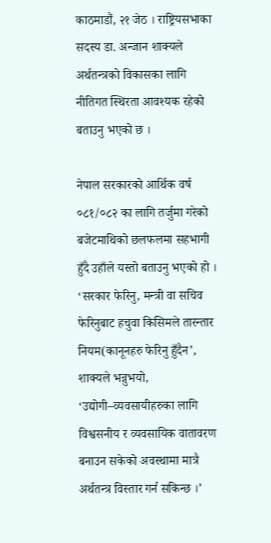काठमाडौं, २१ जेठ । राष्ट्रियसभाका सदस्य डा. अन्जान शाक्यले अर्थतन्त्रको विकासका लागि नीतिगत स्थिरता आवश्यक रहेको बताउनु भएको छ ।

नेपाल सरकारको आर्थिक वर्ष ०८१/०८२ का लागि तर्जुमा गरेको बजेटमाथिको छलफलमा सहभागी हुँदै उहाँले यस्तो बताउनु भएको हो । ‘सरकार फेरिनु, मन्त्री वा सचिव फेरिनुबाट हचुवा किसिमले तारन्तार नियम(कानूनहरु फेरिनु हुँदैन’, शाक्यले भन्नुभयो, ‘उद्योगी–व्यवसायीहरुका लागि विश्वसनीय र व्यवसायिक वातावरण बनाउन सकेको अवस्थामा मात्रै अर्थतन्त्र विस्तार गर्न सकिन्छ ।’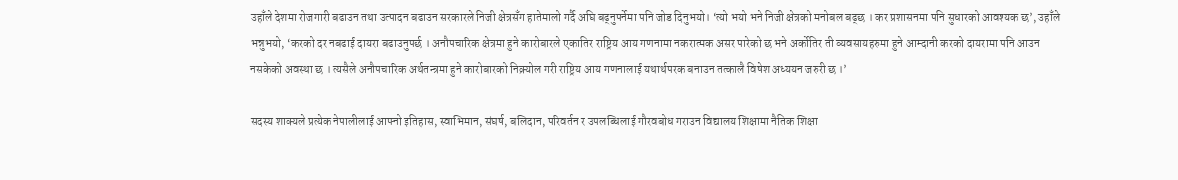उहाँले देशमा रोजगारी बढाउन तथा उत्पादन बढाउन सरकारले निजी क्षेत्रसँग हातेमालो गर्दै अघि बढ्नुपर्नेमा पनि जोड दिनुभयो। ‘त्यो भयो भने निजी क्षेत्रको मनोबल बढ्छ । कर प्रशासनमा पनि सुधारको आवश्यक छ’, उहाँले भन्नुभयो, ‘करको दर नबढाई दायरा बढाउनुपर्छ । अनौपचारिक क्षेत्रमा हुने कारोबारले एकातिर राष्ट्रिय आय गणनामा नकरात्मक असर पारेको छ भने अर्कोतिर ती व्यवसायहरुमा हुने आम्दानी करको दायरामा पनि आउन नसकेको अवस्था छ । त्यसैले अनौपचारिक अर्थतन्त्रमा हुने कारोबारको निक्र्योल गरी राष्ट्रिय आय गणनालाई यथार्थपरक बनाउन तत्कालै विषेश अध्ययन जरुरी छ ।’

सदस्य शाक्यले प्रत्येक नेपालीलाई आफ्नो इतिहास, स्वाभिमान, संघर्ष, बलिदान, परिवर्तन र उपलब्धिलाई गौरवबोध गराउन विद्यालय शिक्षामा नैतिक शिक्षा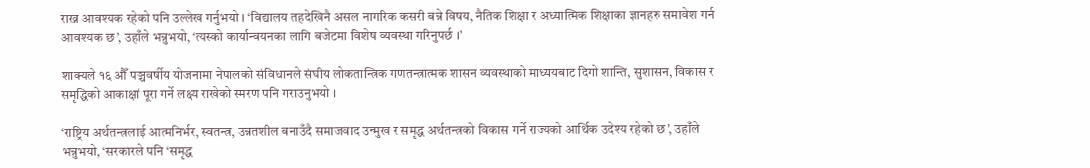राख्न आवश्यक रहेको पनि उल्लेख गर्नुभयो । ‘विद्यालय तहदेखिनै असल नागरिक कसरी बन्ने विषय, नैतिक शिक्षा र अध्यात्मिक शिक्षाका ज्ञानहरु समावेश गर्न आवश्यक छ’, उहाँले भन्नुभयो, ‘त्यस्को कार्यान्वयनका लागि बजेटमा विशेष व्यवस्था गरिनुपर्छ ।’

शाक्यले १६ औँ पञ्चवर्षीय योजनामा नेपालको संविधानले संघीय लोकतान्त्रिक गणतन्त्रात्मक शासन व्यवस्थाको माध्ययबाट दिगो शान्ति, सुशासन, विकास र समृद्धिको आकाक्षां पूरा गर्ने लक्ष्य राखेको स्मरण पनि गराउनुभयो ।

‘राष्ट्रिय अर्थतन्त्रलाई आत्मनिर्भर, स्वतन्त्र, उन्नतशील बनाउँदै समाजवाद उन्मुख र समृद्ध अर्थतन्त्रको विकास गर्ने राज्यको आर्थिक उदेश्य रहेको छ’, उहाँले भन्नुभयो, ‘सरकारले पनि ‘समृद्ध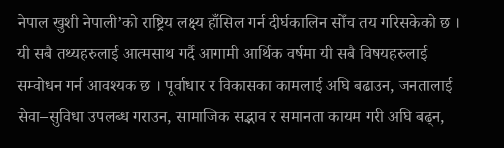नेपाल खुशी नेपाली’को राष्ट्रिय लक्ष्य हाँसिल गर्न दीर्घकालिन सोँच तय गरिसकेको छ । यी सबै तथ्यहरुलाई आत्मसाथ गर्दै आगामी आर्थिक वर्षमा यी सबै विषयहरुलाई सम्वोधन गर्न आवश्यक छ । पूर्वाधार र विकासका कामलाई अघि बढाउन, जनतालाई सेवा–सुविधा उपलब्ध गराउन, सामाजिक सद्भाव र समानता कायम गरी अघि बढ्न,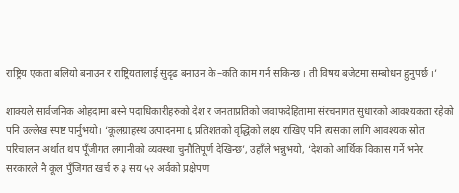राष्ट्रिय एकता बलियो बनाउन र राष्ट्रियतालाई सुदृढ बनाउन के–कति काम गर्न सकिन्छ । ती विषय बजेटमा सम्बोधन हुनुपर्छ ।’

शाक्यले सार्वजनिक ओहदामा बस्ने पदाधिकारीहरुको देश र जनताप्रतिको जवाफदेहितामा संरचनागत सुधारको आवश्यकता रहेको पनि उल्लेख स्पष्ट पार्नुभयो। ‘कूलग्राहस्थ उत्पादनमा ६ प्रतिशतको वृद्धिको लक्ष्य राखिए पनि त्यसका लागि आवश्यक स्रोत परिचालन अर्थात थप पूँजीगत लगानीको व्यवस्था चुनौतिपूर्ण देखिन्छ’, उहाँले भन्नुभयो, ‘देशको आर्थिक विकास गर्ने भनेर सरकारले नै कूल पुँजिगत खर्च रु ३ सय ५२ अर्वको प्रक्षेपण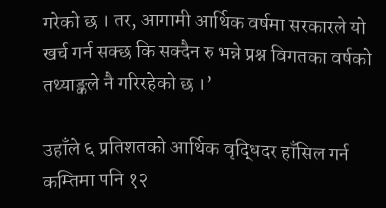गरेको छ । तर, आगामी आर्थिक वर्षमा सरकारले यो खर्च गर्न सक्छ कि सक्दैन रु भन्ने प्रश्न विगतका वर्षको तथ्याङ्कले नै गरिरहेको छ ।’

उहाँले ६ प्रतिशतको आर्थिक वृद्धिदर हाँसिल गर्न कम्तिमा पनि १२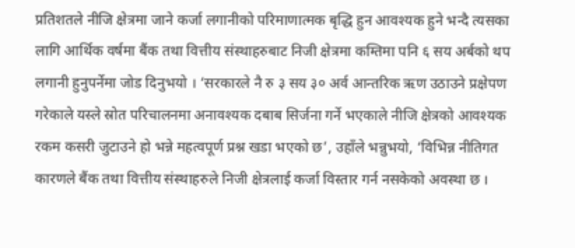प्रतिशतले नीजि क्षेत्रमा जाने कर्जा लगानीको परिमाणात्मक बृद्धि हुन आवश्यक हुने भन्दै त्यसका लागि आर्थिक वर्षमा बैंक तथा वित्तीय संस्थाहरुबाट निजी क्षेत्रमा कम्तिमा पनि ६ सय अर्बको थप लगानी हुनुपर्नेमा जोड दिनुभयो । ‘सरकारले नै रु ३ सय ३० अर्व आन्तरिक ऋण उठाउने प्रक्षेपण गरेकाले यस्ले स्रोत परिचालनमा अनावश्यक दबाब सिर्जना गर्ने भएकाले नीजि क्षेत्रको आवश्यक रकम कसरी जुटाउने हो भन्ने महत्वपूर्ण प्रश्न खडा भएको छ’, उहाँले भन्नुभयो, ‘विभिन्न नीतिगत कारणले बैंक तथा वित्तीय संस्थाहरुले निजी क्षेत्रलाई कर्जा विस्तार गर्न नसकेको अवस्था छ ।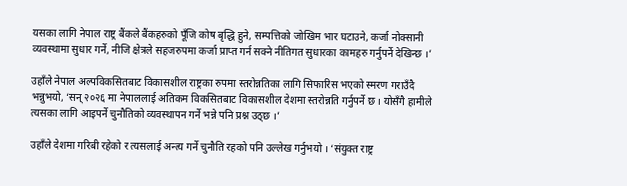यसका लागि नेपाल राष्ट्र बैंकले बैंकहरुको पूँजि कोष बृद्धि हुने, सम्पत्तिको जोखिम भार घटाउने, कर्जा नोक्सानी व्यवस्थामा सुधार गर्ने, नीजि क्षेत्रले सहजरुपमा कर्जा प्राप्त गर्न सक्ने नीतिगत सुधारका कामहरु गर्नुपर्ने देखिन्छ ।’

उहाँले नेपाल अल्पविकसितबाट विकासशील राष्ट्रका रुपमा स्तरोन्नतिका लागि सिफारिस भएको स्मरण गराउँदै भन्नुभयो, ‘सन् २०२६ मा नेपाललाई अतिकम विकसितबाट विकासशील देशमा स्तरोन्नति गर्नुपर्ने छ । योसँगै हामीले त्यसका लागि आइपर्ने चुनौतिको व्यवस्थापन गर्ने भन्ने पनि प्रश्न उठ्छ ।’

उहाँले देशमा गरिबी रहेको र त्यसलाई अन्त्य गर्ने चुनौति रहको पनि उल्लेख गर्नुभयो । ‘संयुक्त राष्ट्र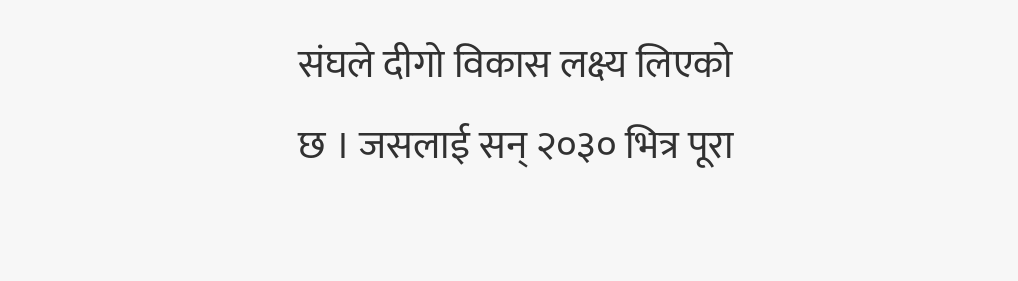संघले दीगो विकास लक्ष्य लिएको छ । जसलाई सन् २०३० भित्र पूरा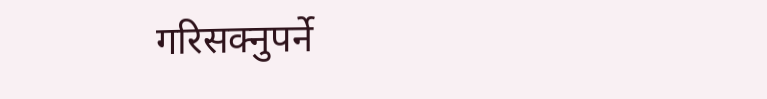गरिसक्नुपर्ने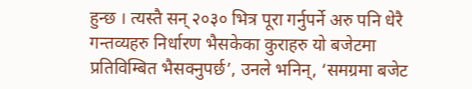हुन्छ । त्यस्तै सन् २०३० भित्र पूरा गर्नुपर्ने अरु पनि धेरै गन्तव्यहरु निर्धारण भैसकेका कुराहरु यो बजेटमा प्रतिविम्बित भैसक्नुपर्छ’, उनले भनिन्, ‘समग्रमा बजेट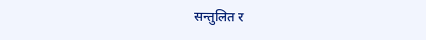सन्तुलित र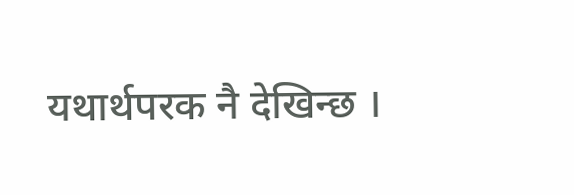यथार्थपरक नै देखिन्छ ।